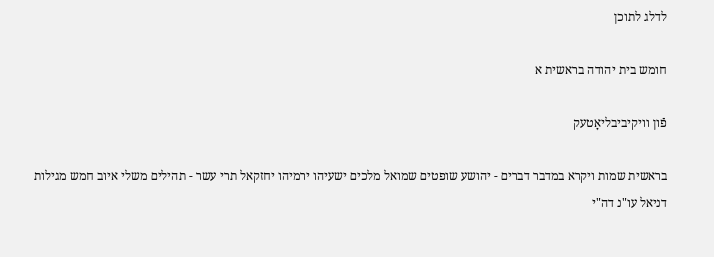לדלג לתוכן

חומש בית יהודה בראשית א

פֿון װיקיביבליאָטעק

בראשית שמות ויקרא במדבר דברים - יהושע שופטים שמואל מלכים ישעיהו ירמיהו יחזקאל תרי עשר - תהילים משלי איוב חמש מגילות דניאל עו"נ דה"י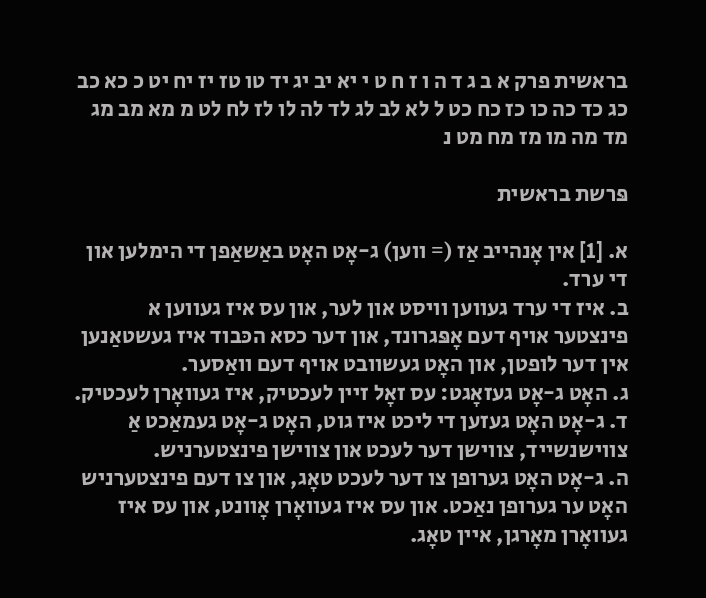בראשית פרק א ב ג ד ה ו ז ח ט י יא יב יג יד טו טז יז יח יט כ כא כב כג כד כה כו כז כח כט ל לא לב לג לד לה לו לז לח לט מ מא מב מג מד מה מו מז מח מט נ

פּרשת בראשית

א. [1] אין אָנהייב אַז (= ווען) ג-אָט האָט באַשאַפן די הימלען און די ערד.
ב. איז די ערד געווען וויסט און לער, און עס איז געווען א פינצטער אויף דעם אָפּגרונד, און דער כסא הכּבוד איז געשטאַנען אין דער לופטן, און האָט געשוובט אויף דעם וואַסער.
ג. האָט ג-אָט געזאָגט: עס זאָל זיין לעכטיק, איז געוואָרן לעכטיק.
ד. ג-אָט האָט געזען די ליכט איז גוט, האָט ג-אָט געמאַכט אַ צווישנשייד, צווישן דער לעכט און צווישן פינצטערניש.
ה. ג-אָט האָט גערופן צו דער לעכט טאָג, און צו דעם פינצטערניש האָט ער גערופן נאַכט. און עס איז געוואָרן אָוונט, און עס איז געוואָרן מאָרגן, איין טאָג.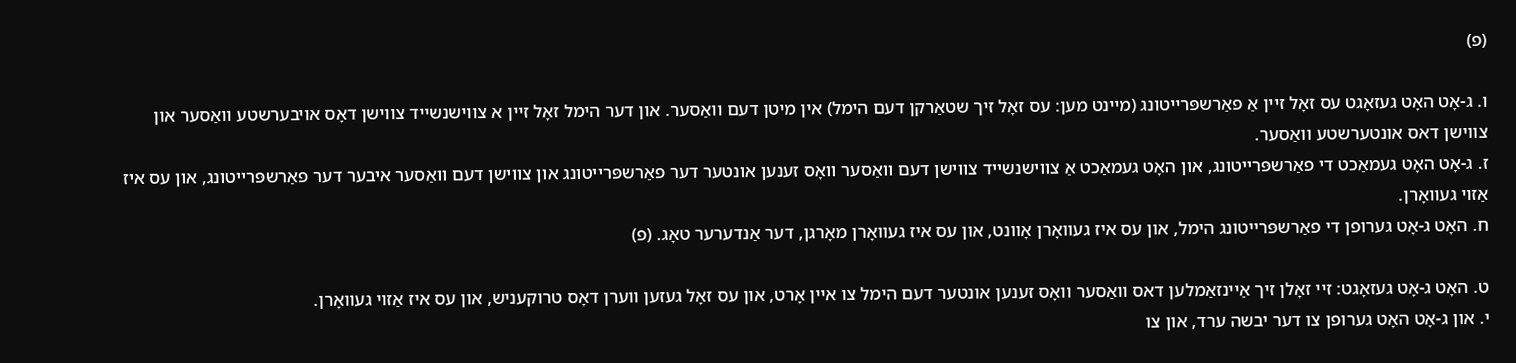(פ)

ו. ג-אָט האָט געזאָגט עס זאָל זיין אַ פאַרשפּרייטונג (מיינט מען: עס זאָל זיך שטאַרקן דעם הימל) אין מיטן דעם וואַסער. און דער הימל זאָל זיין א צווישנשייד צווישן דאָס אויבערשטע וואַסער און צווישן דאס אונטערשטע וואַסער.
ז. ג-אָט האָט געמאַכט די פאַרשפּרייטונג, און האָט געמאַכט אַ צווישנשייד צווישן דעם וואַסער וואָס זענען אונטער דער פאַרשפּרייטונג און צווישן דעם וואַסער איבער דער פאַרשפּרייטונג, און עס איז אַזוי געוואָרן.
ח. האָט ג-אָט גערופן די פאַרשפּרייטונג הימל, און עס איז געוואָרן אָוונט, און עס איז געוואָרן מאָרגן, דער אַנדערער טאָג. (פ)

ט. האָט ג-אָט געזאָגט: זיי זאָלן זיך אַיינזאַמלען דאס וואַסער וואָס זענען אונטער דעם הימל צו איין אָרט, און עס זאָל געזען ווערן דאָס טרוקעניש, און עס איז אַזוי געוואָרן.
י. און ג-אָט האָט גערופן צו דער יבשה ערד, און צו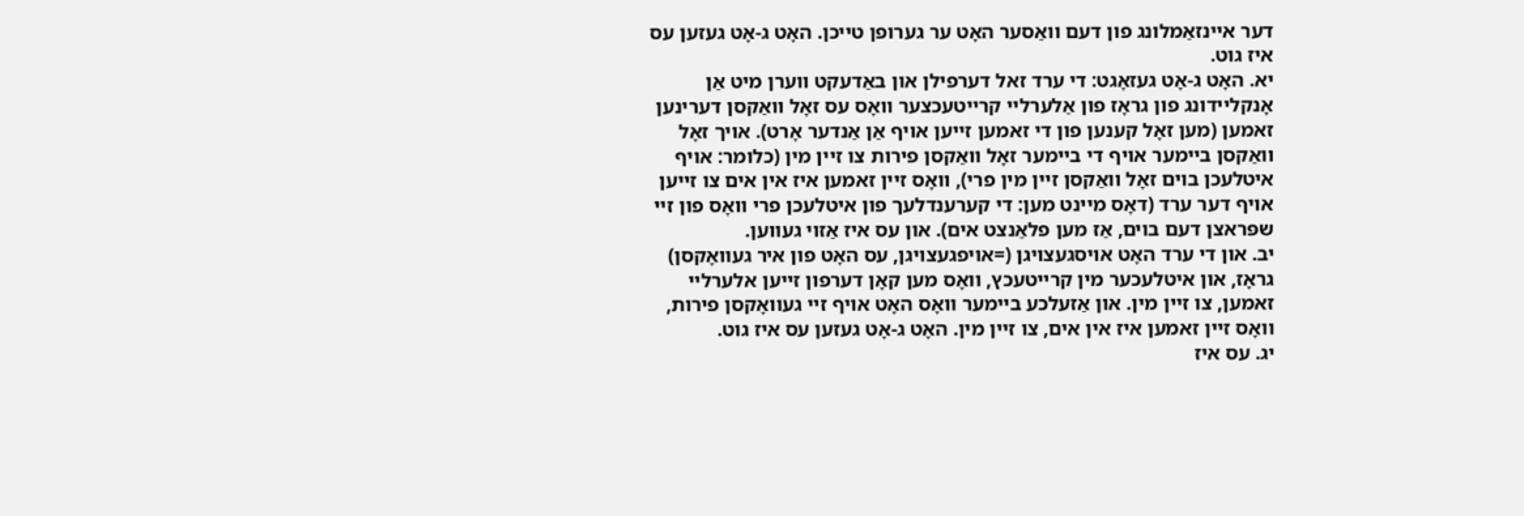דער איינזאַמלונג פון דעם וואַסער האָט ער גערופן טייכן. האָט ג-אָט געזען עס איז גוט.
יא. האָט ג-אָט געזאָגט: די ערד זאל דערפילן און באַדעקט ווערן מיט אַן אָנקליידונג פון גראָז פון אַלערליי קרייטעכצער וואָס עס זאָל וואַקסן דערינען זאמען (מען זאָל קענען פון די זאמען זייען אויף אַן אַנדער אָרט). אויך זאָל וואַקסן ביימער אויף די ביימער זאָל וואַקסן פירות צו זיין מין (כלומר: אויף איטלעכן בוים זאָל וואַקסן זיין מין פרי), וואָס זיין זאמען איז אין אים צו זייען אויף דער ערד (דאָס מיינט מען: די קערענדלעך פון איטלעכן פרי וואָס פון זיי שפּראצן דעם בוים, אַז מען פלאַנצט אים). און עס איז אַזוי געווען.
יב. און די ערד האָט אויסגעצויגן (=אויפגעצויגן, עס האָט פון איר געוואָקסן) גראָז, און איטלעכער מין קרייטעכץ, וואָס מען קאָן דערפון זייען אלערליי זאמען, צו זיין מין. און אַזעלכע ביימער וואָס האָט אויף זיי געוואָקסן פירות, וואָס זיין זאמען איז אין אים, צו זיין מין. האָט ג-אָט געזען עס איז גוט.
יג. עס איז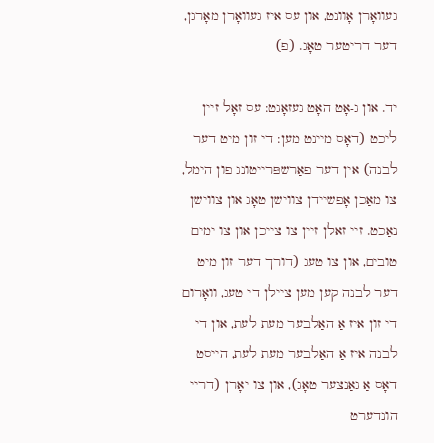געוואָרן אָוונט, און עס איז געוואָרן מאָרגן, דער דריטער טאָג. (פ)

יד. און ג-אָט האָט געזאָגט: עס זאָל זיין ליכט (דאָס מיינט מען: די זון מיט דער לבנה) אין דער פאַרשפּרייטונג פון הימל, צו מאַכן אָפשיידן צווישן טאָג און צווישן נאַכט. זיי זאלן זיין צו צייכן און צו ימים טובים, און צו טעג (דורך דער זון מיט דער לבנה קען מען ציילן די טעג, וואָרום די זון איז אַ האַלבער מעת לעת, און די לבנה איז אַ האַלבער מעת לעת, הייסט דאָס אַ גאַנצער טאָג), און צו יאָרן (דריי הונדערט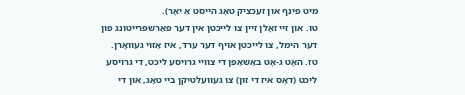מיט פינף און זעכציק טאָג הייסט אַ יאָר).
טו. און זיי זאָלן זיין צו לייכטן אין דער פאַרשפּרייטונג פון דער הימל, צו לייכטן אויף דער ערד, איז אַזוי געוואָרן.
טז. האָט ג-אָט באַשאַפן די צוויי גרויסע ליכט, די גרויסע ליכט (דאָס איז די זון) צו געוועלטיקן ביי טאָג, און די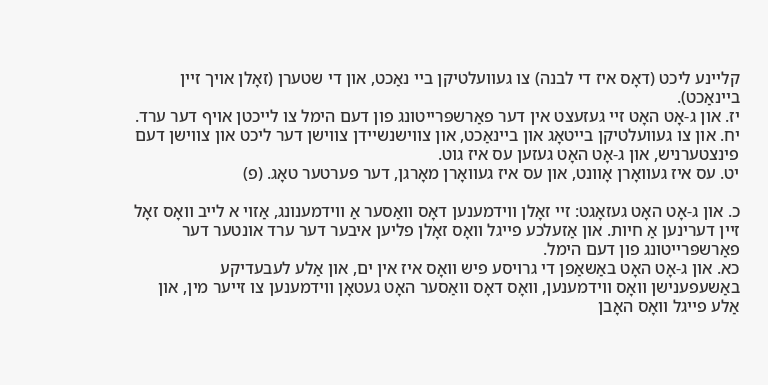קליינע ליכט (דאָס איז די לבנה) צו געוועלטיקן ביי נאַכט, און די שטערן (זאָלן אויך זיין ביינאַכט).
יז. און ג-אָט האָט זיי געזעצט אין דער פאַרשפּרייטונג פון דעם הימל צו לייכטן אויף דער ערד.
יח. און צו געוועלטיקן בייטאָג און ביינאַכט, און צווישנשיידן צווישן דער ליכט און צווישן דעם פינצטערניש, און ג-אָט האָט געזען עס איז גוט.
יט. עס איז געוואָרן אָוונט, און עס איז געוואָרן מאָרגן, דער פערטער טאָג. (פ)

כ. און ג-אָט האָט געזאָגט: זיי זאָלן ווידמענען דאָס וואַסער אַ ווידמענונג, אַזוי א לייב וואָס זאָל זיין דערינען אַ חיות. און אַזעלכע פייגל וואָס זאָלן פליען איבער דער ערד אונטער דער פאַרשפּרייטונג פון דעם הימל.
כא. און ג-אָט האָט באַשאַפן די גרויסע פיש וואָס איז אין ים, און אַלע לעבעדיקע באַשעפענישן וואָס ווידמענען, וואָס דאָס וואַסער האָט געטאָן ווידמענען צו זייער מין, און אַלע פייגל וואָס האָבן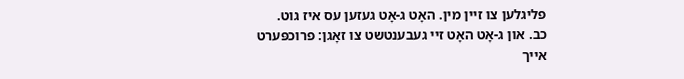פליגלען צו זיין מין. האָט ג-אָט געזען עס איז גוט.
כב. און ג-אָט האָט זיי געבענטשט צו זאָגן: פרוכפּערט אייך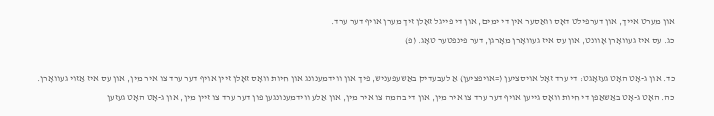און מערט אייך, און דערפילט דאָס וואַסער אין די ימים, און די פייגל זאָלן זיך מערן אויף דער ערד.
כג. עס איז געוואָרן אָוונט, און עס איז געוואָרן מאָרגן, דער פינפטער טאָג. (פ)

כד. און ג-אָט האָט געזאָגט: די ערד זאָל אויסציען (=אויפציען) אַ לעבעדיק באַשעפעניש, פיך און ווידמענונג און חיות וואָס זאָלן זיין אויף דער ערד צו איר מין, און עס איז אַזוי געוואָרן.
כה. האָט ג-אָט באַשאַפן די חיות וואָס גייען אויף דער ערד צו איר מין, און די בהמה צו איר מין, און אַלע ווידמענונגען פון דער ערד צו זיין מין, און ג-אָט האָט געזען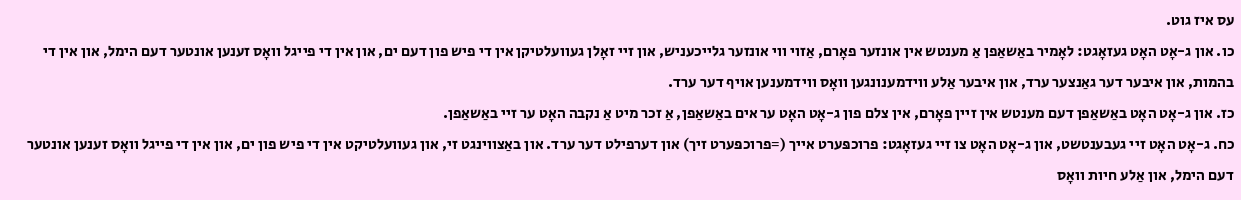עס איז גוט.
כו. און ג-אָט האָט געזאָגט: לאָמיר באַשאַפן אַ מענטש אין אונזער פאָרם, אַזוי ווי אונזער גלייכעניש, און זיי זאָלן געוועלטיקן אין די פיש פון דעם ים, און אין די פייגל וואָס זענען אונטער דעם הימל, און אין די בהמות, און איבער דער גאַנצער ערד, און איבער אַלע ווידמענונגען וואָס ווידמענען אויף דער ערד.
כז. און ג-אָט האָט באַשאַפן דעם מענטש אין זיין פאָרם, אין צלם פון ג-אָט האָט ער אים באַשאַפן, אַ זכר מיט אַ נקבה האָט ער זיי באַשאַפן.
כח. ג-אָט האָט זיי געבענטשט, און ג-אָט האָט צו זיי געזאָגט: פרוכפּערט אייך (=פרוכפּערט זיך) און דערפילט דער ערד. און באַצווינגט זי, און געוועלטיקט אין די פיש פון ים, און אין די פייגל וואָס זענען אונטער דעם הימל, און אַלע חיות וואָס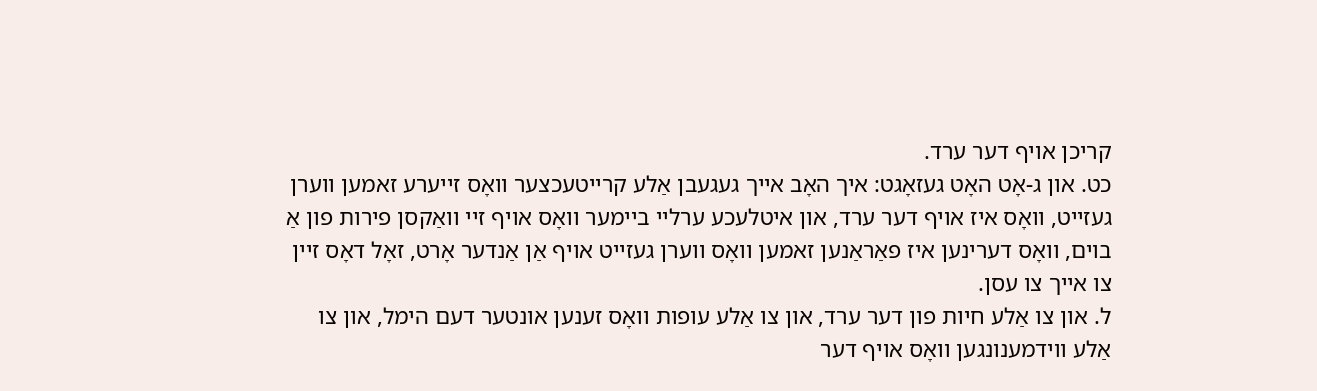קריכן אויף דער ערד.
כט. און ג-אָט האָט געזאָגט: איך האָב אייך געגעבן אַלע קרייטעכצער וואָס זייערע זאמען ווערן געזייט, וואָס איז אויף דער ערד, און איטלעכע ערליי ביימער וואָס אויף זיי וואַקסן פירות פון אַ בוים, וואָס דערינען איז פאַראַנען זאמען וואָס ווערן געזייט אויף אַן אַנדער אָרט, זאָל דאָס זיין צו אייך צו עסן.
ל. און צו אַלע חיות פון דער ערד, און צו אַלע עופות וואָס זענען אונטער דעם הימל, און צו אַלע ווידמענונגען וואָס אויף דער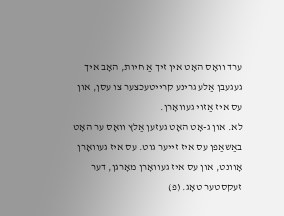ערד וואָס האָט אין זיך אַ חיות, האָב איך געגעבן אַלע גרינע קרייטעכצער צו עסן, און עס איז אַזוי געוואָרן.
לא. און ג-אָט האָט געזען אַלץ וואָס ער האָט באַשאַפן עס איז זייער גוט. עס איז געוואָרן אָוונט, און עס איז געוואָרן מאָרגן, דער זעקסטער טאָג. (פ)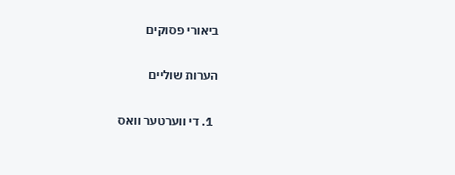ביאורי פסוקים

הערות שוליים

  1. די ווערטער וואס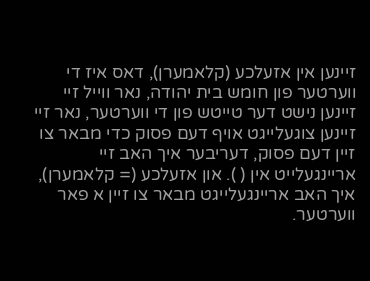זיינען אין אזעלכע (קלאמערן), דאס איז די ווערטער פון חומש בית יהודה, נאר ווייל זיי זיינען נישט דער טייטש פון די ווערטער, נאר זיי זיינען צוגעלייגט אויף דעם פסוק כדי מבאר צו זיין דעם פסוק, דעריבער איך האב זיי אריינגעלייט אין ( ). און אזעלכע (= קלאמערן), איך האב אריינגעלייגט מבאר צו זיין א פאר ווערטער.